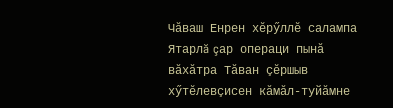Чăваш Енрен хĕрӳллĕ салампа
Ятарлă çар операци пынă вăхăтра Тăван çĕршыв хӳтĕлевçисен кăмăл-туйăмне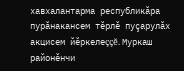хавхалантарма республикăра пурăнакансем тĕрлĕ пуçарулăх акцисем йĕркелеççĕ. Муркаш районĕнчи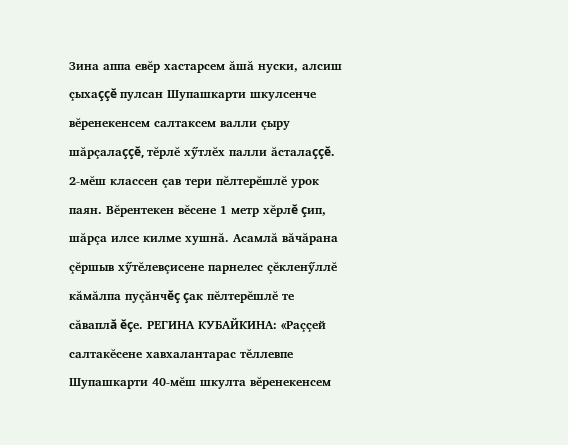Зина аппа евĕр хастарсем ăшă нуски, алсиш çыхаççĕ пулсан Шупашкарти шкулсенче вĕренекенсем салтаксем валли çыру шăрçалаççĕ, тĕрлĕ хӳтлĕх палли ăсталаççĕ. 2-мĕш классен çав тери пĕлтерĕшлĕ урок паян. Вĕрентекен вĕсене 1 метр хĕрлĕ çип, шăрçа илсе килме хушнă. Асамлă вăчăрана çĕршыв хӳтĕлевçисене парнелес çĕкленӳллĕ кăмăлпа пуçăнчĕç çак пĕлтерĕшлĕ те сăваплă ĕçе. РЕГИНА КУБАЙКИНА: «Раççей салтакĕсене хавхалантарас тĕллевпе Шупашкарти 40-мĕш шкулта вĕренекенсем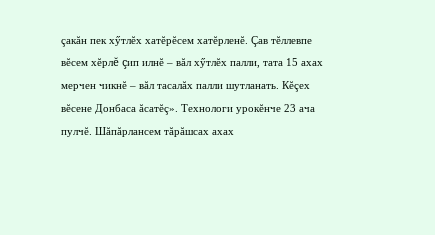çакăн пек хӳтлĕх хатĕрĕсем хатĕрленĕ. Çав тĕллевпе вĕсем хĕрлĕ çип илнĕ – вăл хӳтлĕх палли, тата 15 ахах мерчен чикнĕ – вăл тасалăх палли шутланать. Кĕçех вĕсене Донбаса ăсатĕç». Технологи урокĕнче 23 ача пулчĕ. Шăпăрлансем тăрăшсах ахах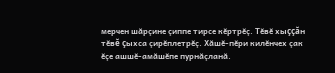мерчен шăрçине çиппе тирсе кĕртрĕç. Тĕвĕ хыççăн тĕвĕ çыхса çирĕплетрĕç. Хăшĕ-пĕри килĕнчех çак ĕçе ашшĕ-амăшĕпе пурнăçланă.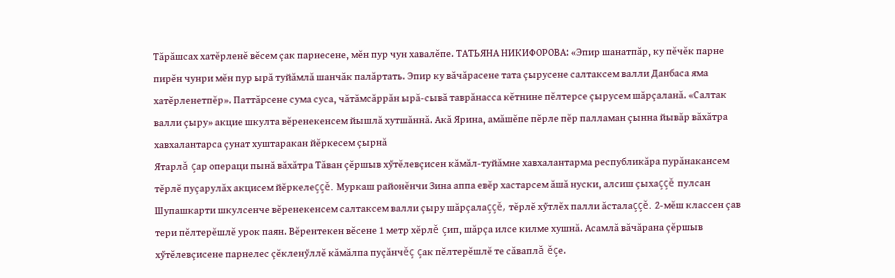Тăрăшсах хатĕрленĕ вĕсем çак парнесене, мĕн пур чун хавалĕпе. ТАТЬЯНА НИКИФОРОВА: «Эпир шанатпăр, ку пĕчĕк парне пирĕн чунри мĕн пур ырă туйăмлă шанчăк палăртать. Эпир ку вăчăрасене тата çырусене салтаксем валли Данбаса яма хатĕрленетпĕр». Паттăрсене сума суса, чăтăмсăррăн ырă-сывă таврăнасса кĕтнине пĕлтерсе çырусем шăрçаланă. «Салтак валли çыру» акцие шкулта вĕренекенсем йышлă хутшăннă. Акă Ярина, амăшĕпе пĕрле пĕр палламан çынна йывăр вăхăтра хавхалантарса çунат хуштаракан йĕркесем çырнă
Ятарлă çар операци пынă вăхăтра Тăван çĕршыв хӳтĕлевçисен кăмăл-туйăмне хавхалантарма республикăра пурăнакансем тĕрлĕ пуçарулăх акцисем йĕркелеççĕ. Муркаш районĕнчи Зина аппа евĕр хастарсем ăшă нуски, алсиш çыхаççĕ пулсан Шупашкарти шкулсенче вĕренекенсем салтаксем валли çыру шăрçалаççĕ, тĕрлĕ хӳтлĕх палли ăсталаççĕ. 2-мĕш классен çав тери пĕлтерĕшлĕ урок паян. Вĕрентекен вĕсене 1 метр хĕрлĕ çип, шăрçа илсе килме хушнă. Асамлă вăчăрана çĕршыв хӳтĕлевçисене парнелес çĕкленӳллĕ кăмăлпа пуçăнчĕç çак пĕлтерĕшлĕ те сăваплă ĕçе.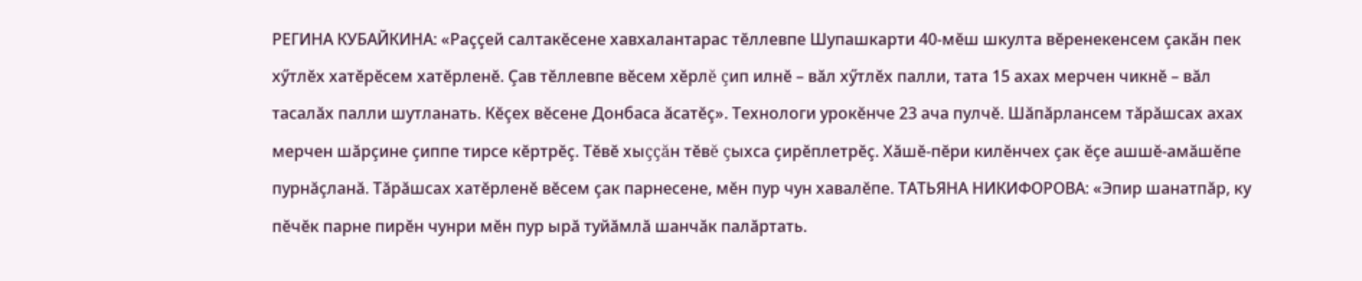РЕГИНА КУБАЙКИНА: «Раççей салтакĕсене хавхалантарас тĕллевпе Шупашкарти 40-мĕш шкулта вĕренекенсем çакăн пек хӳтлĕх хатĕрĕсем хатĕрленĕ. Çав тĕллевпе вĕсем хĕрлĕ çип илнĕ – вăл хӳтлĕх палли, тата 15 ахах мерчен чикнĕ – вăл тасалăх палли шутланать. Кĕçех вĕсене Донбаса ăсатĕç». Технологи урокĕнче 23 ача пулчĕ. Шăпăрлансем тăрăшсах ахах мерчен шăрçине çиппе тирсе кĕртрĕç. Тĕвĕ хыççăн тĕвĕ çыхса çирĕплетрĕç. Хăшĕ-пĕри килĕнчех çак ĕçе ашшĕ-амăшĕпе пурнăçланă. Тăрăшсах хатĕрленĕ вĕсем çак парнесене, мĕн пур чун хавалĕпе. ТАТЬЯНА НИКИФОРОВА: «Эпир шанатпăр, ку пĕчĕк парне пирĕн чунри мĕн пур ырă туйăмлă шанчăк палăртать.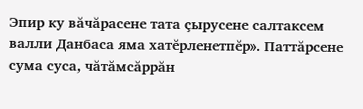Эпир ку вăчăрасене тата çырусене салтаксем валли Данбаса яма хатĕрленетпĕр». Паттăрсене сума суса, чăтăмсăррăн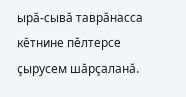ырă-сывă таврăнасса кĕтнине пĕлтерсе çырусем шăрçаланă.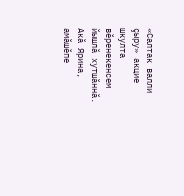«Салтак валли çыру» акцие шкулта вĕренекенсем йышлă хутшăннă. Акă Ярина, амăшĕпе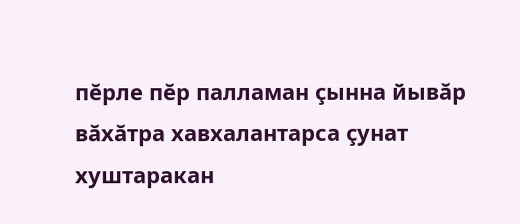пĕрле пĕр палламан çынна йывăр вăхăтра хавхалантарса çунат хуштаракан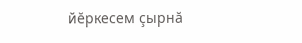йĕркесем çырнă